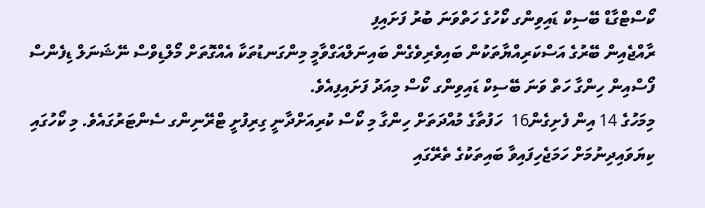ކޯސްޓްގާޑް ބޭސިކް ޑައިވިންގ ކޯހުގެ ހަތްވަނަ ބުރު ފަށައިފި
ރާއްޖެއިން ބޭރުގެ އަސްކަރިއްޔާތަކުން ބައިވެރިވެގެން ބައިނަލްއަގްވާމީ މިންގަނޑުތަކާ އެއްގޮތަށް މޯލްޑިވްސް ނޭޝަނަލް ޑިފެންސް ފޯސްއިން ހިންގާ ހަތް ވަނަ ބޭސިކް ޑައިވިންގ ކޯސް މިއަދު ފަށައިފިއެވެ.
މިމަހުގެ 14 އިން ފެށިގެން16  ހަފުތާގެ މުއްދަތަށް ހިންގާ މި ކޯސް ކުރިއަށްދާނީ ގިރިފުށީ ޓްރޭނިންގ ސެންޓަރުގައެވެ. މި ކޯހުގައި ކިޔަވައިދިނުމަށް ހަމަޖެހިފައިވާ ބައިތަކުގެ ތެރޭގައި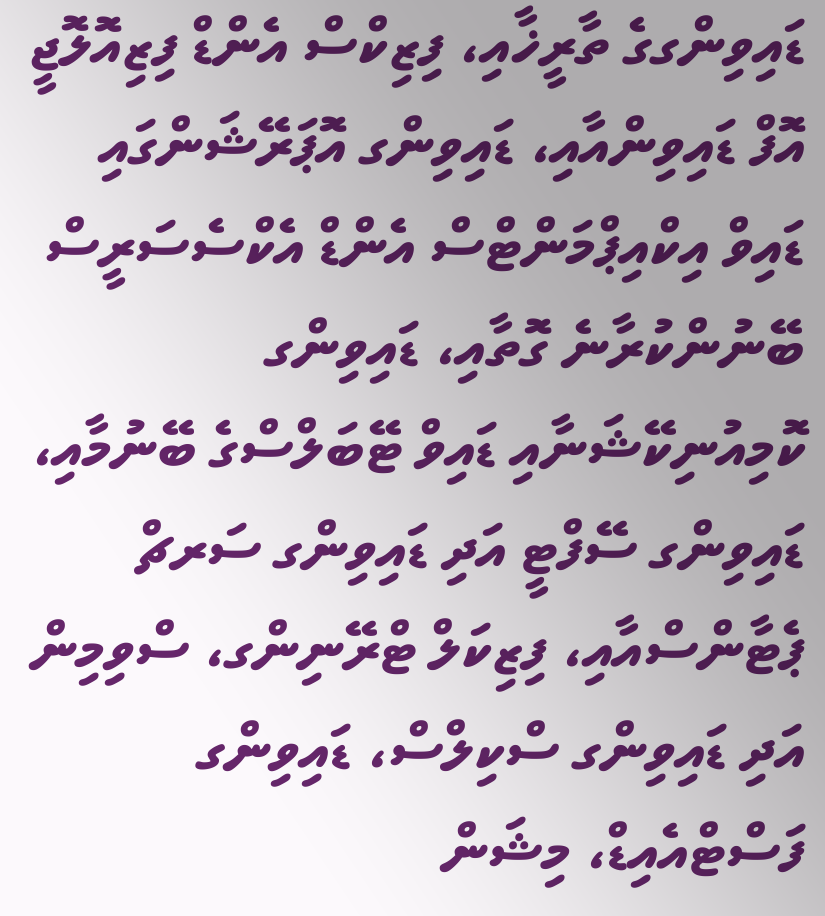ޑައިވިންގގެ ތާރީޚާއި، ފިޒިކްސް އެންޑް ފިޒިއޮލޮޖީ އޮފް ޑައިވިންއާއި، ޑައިވިންގ އޮޕަރޭޝަންގައި ޑައިވް އިކްއިޕްމަންޓްސް އެންޑް އެކްސެސަރީސް ބޭނުންކުރާނެ ގޮތާއި، ޑައިވިންގ ކޮމިއުނިކޭޝަނާއި ޑައިވް ޓޭބަލްސްގެ ބޭނުމާއި، ޑައިވިންގ ސޭފްޓީ އަދި ޑައިވިންގ ސަރޗް ޕެޓާންސްއާއި، ފިޒިކަލް ޓްރޭނިންގ، ސްވިމިން އަދި ޑައިވިންގ ސްކިލްސް، ޑައިވިންގ ފަސްޓްއެއިޑް، މިޝަން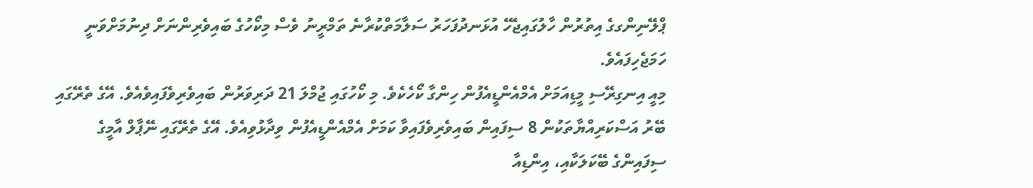ޕްލޭނިންގގެ އިތުރުން ހާލުގައިޖެހޭ އުޅަނދުފަހަރު ސަލާމަތްކުރާނެ ތަމްރީނު ވެސް މިކޯހުގެ ބައިވެރިންނަށް ދިނުމަށްވަނީ ހަމަޖެހިފައެވެ.
މިއީ އިނގިރޭސި މީޑިއަމަށް އެމްއެންޑީއެފުން ހިންގާ ކޯހެކެވެ. މި ކޯހުގައި ޖުމްލަ 21 ދަރިވަރުން ބައިވެރިވެފައިވެއެވެ. އޭގެ ތެރޭގައި ބޭރު އަސްކަރިއްޔާތަކުން 8 ސިފައިން ބައިވެރިވެފައިވާ ކަމަށް އެމްއެންޑީއެފުން ވިދާޅުވިއެވެ. އޭގެ ތެރޭގައި ނޭޕާލް އާމީގެ ސިފައިންގެ ބޭކަލަކާއި، އިންޑިއާ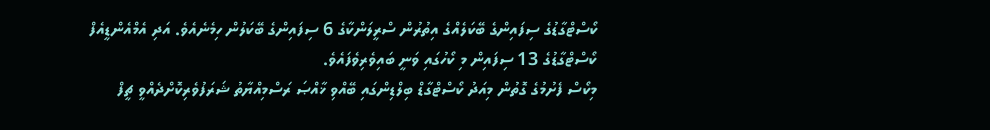ކޯސްޓްގާޑުގެ ސިފައިންގެ ބޭކަލެއްގެ އިތުރުން ސްރީލަންކާގެ 6 ސިފައިންގެ ބޭކަލުން ހިމެނެއެވެ. އަދި އެމްއެންޑީއެފް ކޯސްޓްގާޑުގެ 13 ސިފައިން މި ކޯހުގައި ވަނީ ބައިވެރިވެފައެވެ.
މިކޯސް ފެށުމުގެ ގޮތުން މިއަދު ކޯސްޓްގާޑް ބިލްޑިންގައި ބޭއްވި ޚާއްޞަ ރަސްމިއްޔާތު ޝަރަފުވެރިކޮށްދެއްވީ ޗީފް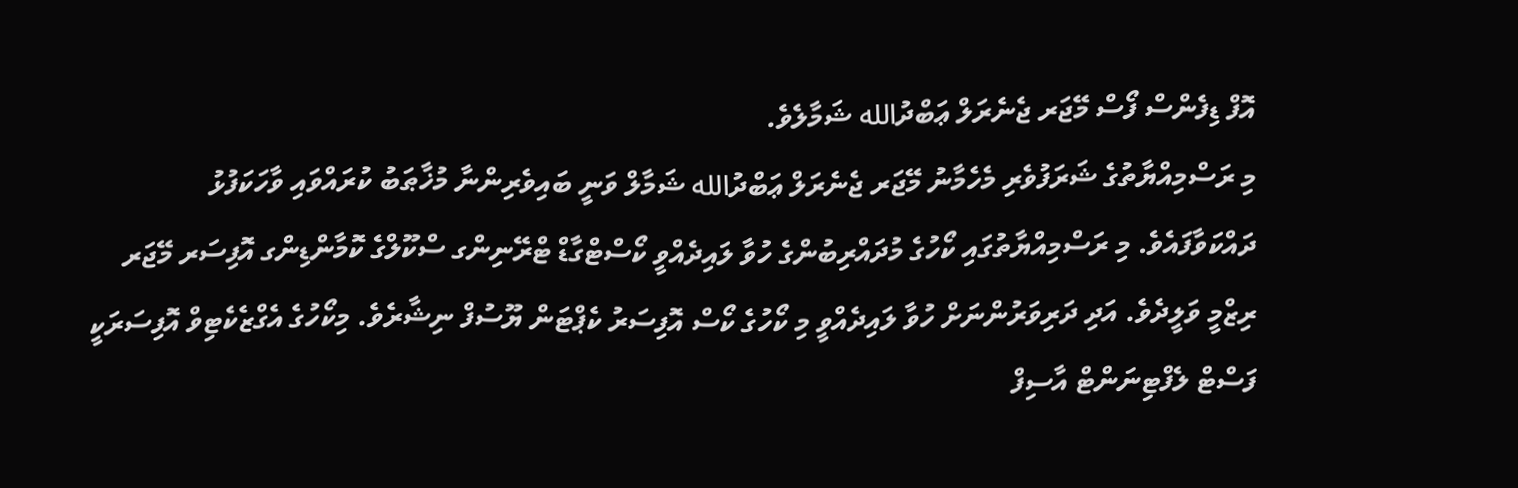އޮފް ޑިފެންސް ފޯސް މޭޖަރ ޖެނެރަލް ޢަބްދުالله ޝަމާލެވެ.
މި ރަސްމިއްޔާތުގެ ޝަރަފުވެރި މެހެމާނު މޭޖަރ ޖެނެރަލް ޢަބްދުالله ޝަމާލް ވަނީ ބައިވެރިންނާ މުޚާޠަބު ކުރައްވައި ވާހަކަފުޅު ދައްކަވާފައެވެ. މި ރަސްމިއްޔާތުގައި ކޯހުގެ މުދައްރިބުންގެ ހުވާ ލައިދެއްވީ ކޯސްޓްގާޑް ޓްރޭނިންގ ސްކޫލްގެ ކޮމާންޑިންގ އޮފިސަރ މޭޖަރ ރިޒްމީ ވަލީދެވެ. އަދި ދަރިވަރުންނަށް ހުވާ ލައިދެއްވީ މި ކޯހުގެ ކޯސް އޮފިސަރު ކެޕްޓަން ޔޫސުފް ނިޝާރެވެ. މިކޯހުގެ އެގްޒެކެޓިވް އޮފިސަރަކީ ފަސްޓް ލެފްޓިނަންޓް އާސިފް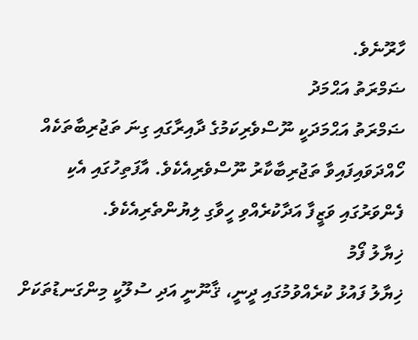ހާރޫނެވެ.
ޟަމްރަތު އަޙްމަދު
ޟަމްރަތު އަޙްމަދަކީ ނޫސްވެރިކަމުގެ ދާއިރާގައި ގިނަ ތަޖުރިބާތަކެއް ހޯއްދަވައިފައިވާ ތަޖުރިބާކާރު ނޫސްވެރިއެކެވެ. އާފަތިހުގައި އެކި ފެންވަރުގައި ވަޒީފާ އަދާކުރެއްވި ހީވާގި ލިޔުންތެރިއެކެވެ.
ޚިޔާލު ފޯމު
ޚިޔާލު ފައުޅު ކުރެއްވުމުގައި ދީނީ، ޤާނޫނީ އަދި ސުލޫކީ މިންގަނޑުތަކަށް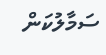ސަމާލުކަން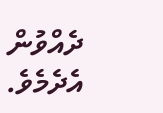ދެއްވުން އެދެމެވެ.